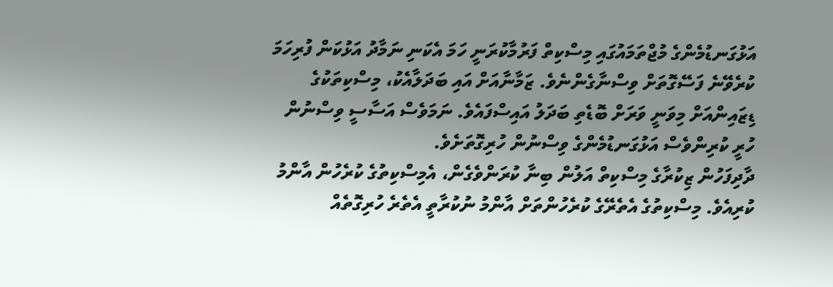އަޅުގަނޑުމެންގެ މުޖްތަމައުގައި މިސްކިތް ފަރުމާކުރަނީ ހަމަ އެކަނި ނަމާދު އަޅުކަން ފުރިހަމަ ކުރެވޭނެ ފަސޭގޮތަށް ވިސްނާގެންނެވެ. ޒަމާނާއަށް އައި ބަދަލާއެކު، މިސްކިތަކުގެ ޑިޒައިންއަށް މިވަނީ ވަރަށް ބޮޑެތި ބަދަލު އައިސްފައެވެ. ނަމަވެސް އަސާސީ ވިސްނުން ހުރީ ކުރިންވެސް އަޅުގަނޑުމެންގެ ވިސްނުން ހުރިގޮތަށެވެ.
ދާދިފަހުން ޒިކުރާގެ މިސްކިތް އަލުން ބިނާ ކުރަންވެގެން، އެމިސްކިތުގެ ކުރެހުން އާންމު ކުރިއެވެ. މިސްކިތުގެ އެތެރޭގެ ކުރެހުންތަށް އާންމު ނުކުރާތީ އެތެރެ ހުރިގޮތެއް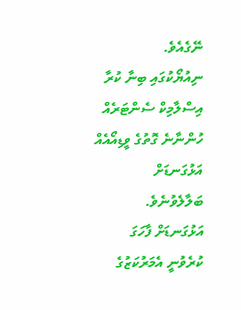ނޭގެއެވެ.
ނިއުޔޯކުގައި ބިނާ ކުރާ އިސްލާމިކް ސެންޓަރެއް ހުންނާނެ ގޮތުގެ ވީޑިއޯއެއް އަޅުގަނޑަށް ބަލާލެވުނެވެ.  އަޅުގަނޑަށް ފާހަގަ ކުރެވުނީ އެމަރުކަޒުގެ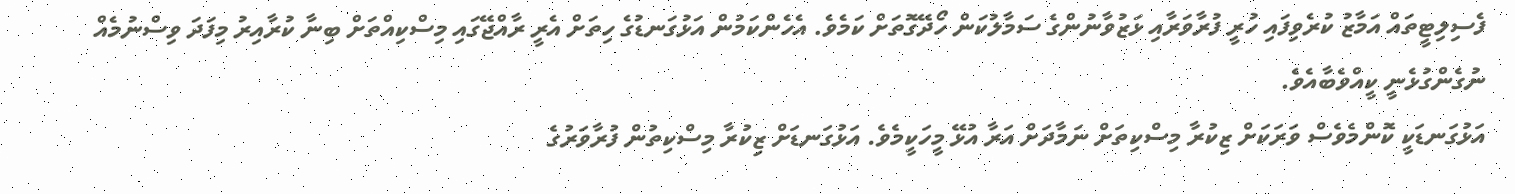ފެސިލިޓީތައް އަމާޒު ކުރެވިފައި ހުރީ ފުރާވަރާއި ޅަޒުވާނުންގެ ސަމާލުކަން ހޯދޭގޮތަށް ކަމެވެ. އެހެންކަމުން އަޅުގަނޑުގެ ހިތަށް އެރީ ރާއްޖޭގައި މިސްކިއްތަށް ބިނާ ކުރާއިރު މިފަދަ ވިސްނުމެއް ނުގެންގުޅެނީ ކީއްވެބާއެވެ.
އަޅުގަނޑަކީ ކޮންމެވެސް ވަރަކަށް ޒިކުރާ މިސްކިތަށް ނަމާދަށް އަރާ އުޅޭ މީހަކީމެވެ. އަޅުގަނޑަށް ޒިކުރާ މިސްކިތުން ފުރާވަރުގެ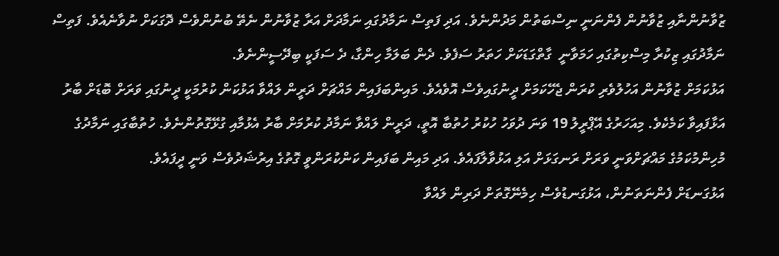ޒުވާނުންނާއި ޒުވާނުން ފެންނަނީ ނިސްބަތުން މަދުންނެވެ. އަދި ފަތިސް ނަމާދުގައި ނަމާދަށް އަރާ ޒުވާނުން ނެތޭ ބުނުންވެސް ދޮގަކަށް ނުވާނެއެވެ. ފަތިސް ނަމާދުގައި ޒިކުރާ މިސްކިތުގައި ހަމަވާނީ  ގާތްގަޑަކަށް ހަތަރު ސަފެވެ. ދެން ބަލަމާ ހިންގާ، ދެ ސަފަކީ ބިދޭސީންނެވެ.
އަޅުކަމަށް ޒުވާނުން އަހުލުވެރި ކުރަން ޖެހޭކަމަށް ދީނުގައިވެސް އޮވެއެވެ. މައިންބަފައިން މައްޗަށް ދަރީން ލައްވާ އަޅުކަން ކުރުމަކީ ދީނުގައި ވަރަށް ބޮޑަށް ބާރު އަޅާފައިވާ ކަމެކެވެ. މިއަހަރުގެ އޭޕްރީލު 19 ވަނަ ދުވަހު ހުކުރު ހުތުބާ އޮތީ، ދަރީން ލައްވާ ނަމާދު ކުރުމަށް ބާރު އެޅުމާއި ގުޅޭގޮތުންނެވެ. ހުތުބާގައި ނަމާދުގެ މުހިންމުކަމުގެ މައްޗަށްވަނީ ވަރަށް ރަނގަޅަށް އަލި އަޅުވާލާފައެވެ. އަދި މައިން ބަފައިން ކަންކުރަންވީ ގޮތުގެ އިރުޝަދުވެސް ވަނީ ދީފައެވެ.
އަޅުގަނޑަށް ފެންނަތަނުން، އަޅުގަނޑުވެސް ހިމެނޭގޮތަށް ދަރިން ލައްވާ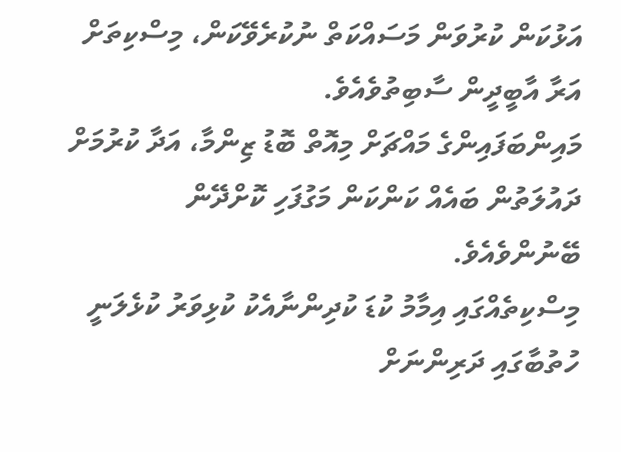އަޅުކަން ކުރުވަން މަސައްކަތް ނުކުރެވޭކަން، މިސްކިތަށް އަރާ އާބީދީން ސާބިތުވެއެވެ.
މައިންބަފައިންގެ މައްޗަށް މިއޮތް ބޮޑު ޒިންމާ، އަދާ ކުރުމަށް ދައުލަތުން ބައެއް ކަންކަން މަގުފަހި ކޮށްދޭން ބޭނުންވެއެވެ.
މިސްކިތެއްގައި އިމާމު ކުޑަ ކުދިންނާއެކު ކުޅިވަރު ކުޅެލަނީ
ހުތުބާގައި ދަރިންނަށް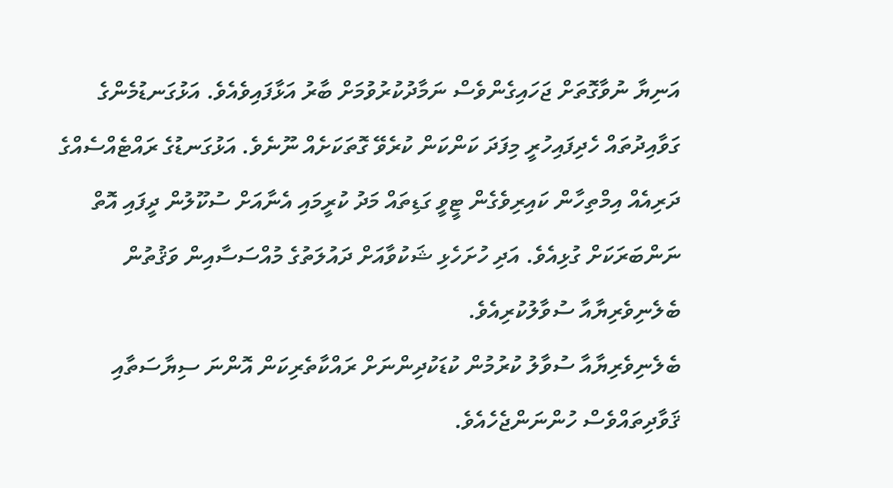އަނިޔާ ނުވާގޮތަށް ޖަހައިގެންވެސް ނަމާދުކުރުވުމަށް ބާރު އަޅާފައިވެއެވެ. އަޅުގަނޑުމެންގެ ގަވާއިދުތައް ހެދިފައިހުރީ މިފަދަ ކަންކަން ކުރެވޭ ގޮތަކަށެއް ނޫނެވެ. އަޅުގަނޑުގެ ރައްޓެއްސެއްގެ ދަރިއެއް އިމްތިހާން ކައިރިވެގެން ޓީވީ ގަޑިތައް މަދު ކުރީމައި އެނާއަށް ސުކޫލުން ދީފައި އޮތް ނަންބަރަކަށް ގުޅިއެވެ. އަދި ހުށަހެޅި ޝަކުވާއަށް ދައުލަތުގެ މުއްސަސާއިން ވަޤުތުން ބެލެނިވެރިޔާއާ ސުވާލުކުރިއެވެ.
ބެލެނިވެރިޔާއާ ސުވާލު ކުރުމުން ކުޑަކުދިންނަށް ރައްކާތެރިކަން އޮންނަ ސިޔާސަތާއި ޤަވާދިތައްވެސް ހުންނަންޖެހެއެވެ.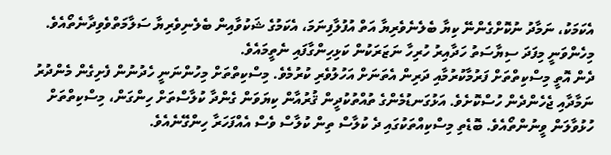އެކަމަކު، ނަމާދު ނުކޮށްގެންނޭ ކިޔާ ބެލެނެވެރިޔާ އަތް އުފުލާފިނަމަ، އެކަމުގެ ޝަކުވާއިން ބެލެނިވެރިޔާ ސަލާމަތްވެވިދާނެތޯއެވެ. މިހެންވަނީ މިފަދަ ސިޔާސަތު ހަދާއިރު ހުރިހާ ނަޒަރަކުން ކަޅިހިންގާފައި ނެތީމައެވެ.
ދެން އޮތީ މިސްކިތްތަށް ފަރުމާކުރުމާއި ދަރިން އެތަނަށް އަހުލުވެރި ކުރުމެވެ. މިސްކިތްތަށް މިހުންނަނީ ހެދުނުން ފެށިގެން މެންދުރު ނަމާދާއި ޖެހެންދެން ހުސްކޮށެވެ. އަޅުގަނޑުމެންގެ ތުއްތުކުދީން ޤުރުއާން ކިޔަވަން ގެންދާ ކުލާސްތަށް ހިންގަން، މިސްކިތްތަށް ހުޅުވާލަން ވީނުންތޯއެވެ. ބޮޑެތި މިސްކިއްތަކުގައި ދެ ކުލާސް ތިން ކުލާސް ވެސް އެއްފަހަރާ ހިންގޭނެއެވެ.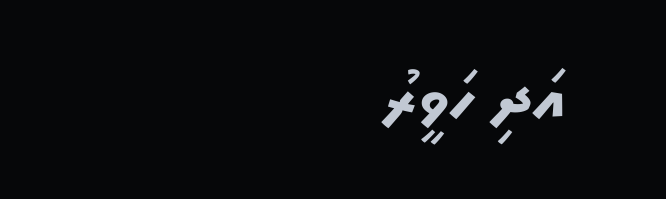އަދި ހަވީރު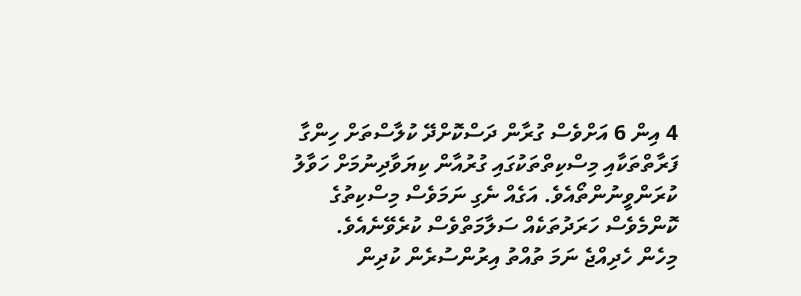4 އިން 6 އަށްވެސް ގުރާން ދަސްކޮށްދޭ ކުލާސްތަށް ހިންގާ ފަރާތްތަކާއި މިސްކިތްތަކުގައި ގުރުއާން ކިޔަވާދިނުމަށް ހަވާލު ކުރަންވީނުންތޯއެވެ. އަގެއް ނެގި ނަމަވެސް މިސްކިތުގެ ކޮންމެވެސް ހަރަދުތަކެއް ސަލާމަތްވެސް ކުރެވޭނެއެވެ.
މިހެން ހެދިއްޖެ ނަމަ ތުއްތު އިރުންސުރެން ކުދިން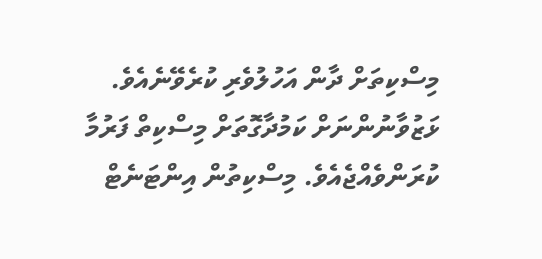މިސްކިތަށް ދާން އަހުލުވެރި ކުރެވޭނެއެވެ.
ޅަޒުވާނުންނަށް ކަމުދާގޮތަށް މިސްކިތް ފަރުމާ ކުރަންވެއްޖެއެވެ. މިސްކިތުން އިންޓަނެޓް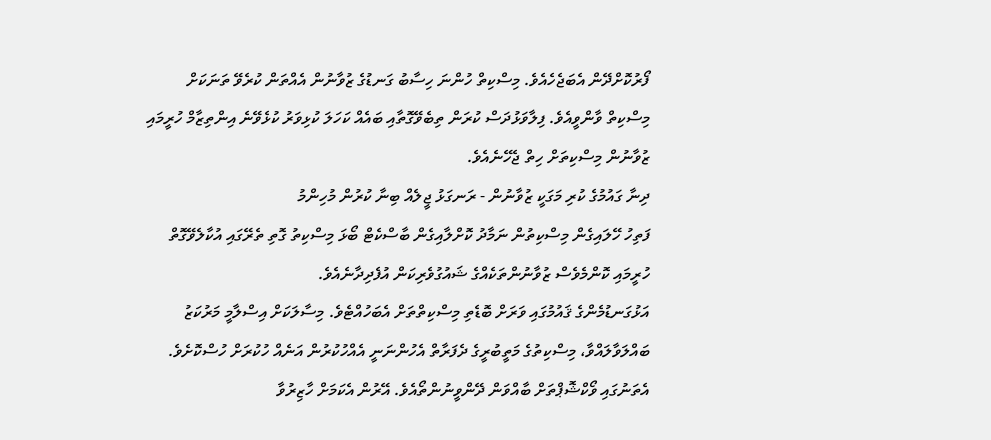ފޯރުކޮށްދޭން އެބަޖެހެއެވެ. މިސްކިތް ހުންނަ ހިސާބު ގަނޑުގެ ޒުވާނުން އެއްތަން ކުރެވޭ ތަނަކަށް މިސްކިތް ވާންވީއެވެ. ފިލާވަޅުދަސް ކުރަން ތިބެވޭގޮތާއި ބައެއް ކަހަލަ ކުޅިވަރު ކުޅެވޭނެ އިންތިޒާމް ހުރީމައި ޒުވާނުން މިސްކިތަށް ހިތް ޖެހޭނެއެވެ.
ދިނާ ގައުމުގެ ކުރި މަގަކީ ޒުވާނުން - ރަނގަޅު ޖީލެއް ބިނާ ކުރުން މުހިންމު
ފަތިހު ހޭލައިގެން މިސްކިތުން ނަމާދު ކޮށްލާއިގެން ބާސްކެޓް ބޯޅަ މިސްކިތު ގޮތި ތެރޭގައި އުކާލެވޭގޮތް ހުރީމައި ކޮންމެވެސް ޒުވާނުންތަކެއްގެ ޝައުގުވެރިކަން އުފެދިދާނެއެވެ.
އަޅުގަނޑުމެންގެ ޤައުމުގައި ވަރަށް ބޮޑެތި މިސްކިތްތަށް އެބަހުއްޓެވެ. މިސާލަކަށް އިސްލާމީ މަރުކަޒު ބައްލަވާލައްވާ، މިސްކިތުގެ މަތީބުރީގެ ދެފަރާތް އެހުންނަނީ އެއްހުކުރުން އަނެއް ހުކުރަށް ހުސްކޮށެވެ. އެތަނުގައި ވޯކްޝޮޕްތަށް ބާއްވަން ދޭންވީނުންތޯއެވެ. އޭރުން އެކަމަށް ހާޒިރުވާ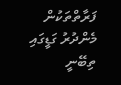ފަރާތްތަކުން މެންދުރު ގަޑީގައި ތިބޭނީ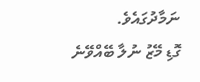ނަމާދުގައެވެ.
ގޮޑި މޭޒު ނުލާ ބޭއްވޭނެ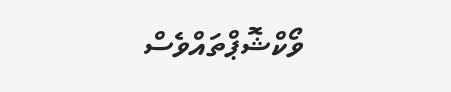ވޯކްޝޮޕްތައްވެސް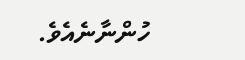ހުންނާނެއެވެ.